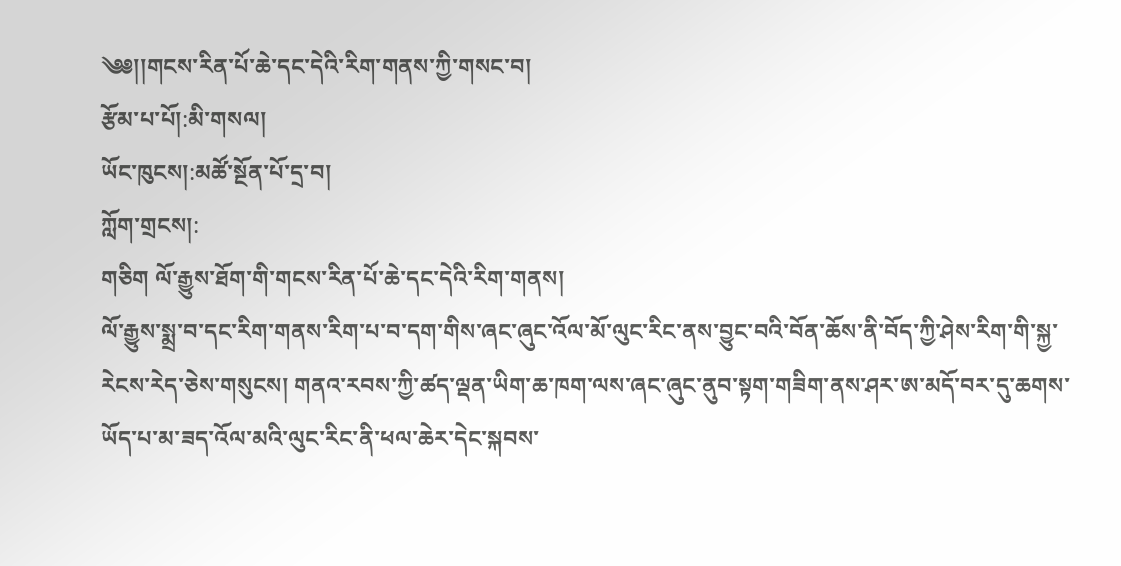༄༅།།གངས་རིན་པོ་ཆེ་དང་དེའི་རིག་གནས་ཀྱི་གསང་བ།
རྩོམ་པ་པོ།:མི་གསལ།
ཡོང་ཁུངས།:མཚོ་སྔོན་པོ་དྲ་བ།
ཀློག་གྲངས།:
གཅིག ལོ་རྒྱུས་ཐོག་གི་གངས་རིན་པོ་ཆེ་དང་དེའི་རིག་གནས།
ལོ་རྒྱུས་སྨྲ་བ་དང་རིག་གནས་རིག་པ་བ་དག་གིས་ཞང་ཞུང་འོལ་མོ་ལུང་རིང་ནས་བྱུང་བའི་བོན་ཆོས་ནི་བོད་ཀྱི་ཤེས་རིག་གི་སྐྱ་རེངས་རེད་ཅེས་གསུངས། གནའ་རབས་ཀྱི་ཚད་ལྡན་ཡིག་ཆ་ཁག་ལས་ཞང་ཞུང་ནུབ་སྟག་གཟིག་ནས་ཤར་ཨ་མདོ་བར་དུ་ཆགས་ཡོད་པ་མ་ཟད་འོལ་མའི་ལུང་རིང་ནི་ཕལ་ཆེར་དེང་སྐབས་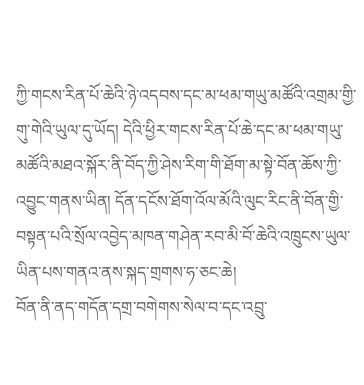ཀྱི་གངས་རིན་པོ་ཆེའི་ཉེ་འདབས་དང་མ་ཕམ་གཡུ་མཚོའི་འགྲམ་གྱི་གུ་གེའི་ཡུལ་དུ་ཡོད། དེའི་ཕྱིར་གངས་རིན་པོ་ཆེ་དང་མ་ཕམ་གཡུ་མཚོའི་མཐའ་སྐོར་ནི་བོད་ཀྱི་ཤེས་རིག་གི་ཐོག་མ་སྟེ་བོན་ཆོས་ཀྱི་འབྱུང་གནས་ཡིན། དོན་དངོས་ཐོག་འོལ་མོའི་ལུང་རིང་ནི་བོན་གྱི་བསྟན་པའི་སྲོལ་འབྱེད་མཁན་གཤེན་རབ་མི་བོ་ཆེའི་འཁྲུངས་ཡུལ་ཡིན་པས་གནའ་ནས་སྐད་གྲགས་ཧ་ཅང་ཆེ།
བོན་ནི་ནད་གདོན་དགྲ་བགེགས་སེལ་བ་དང་འབྲུ་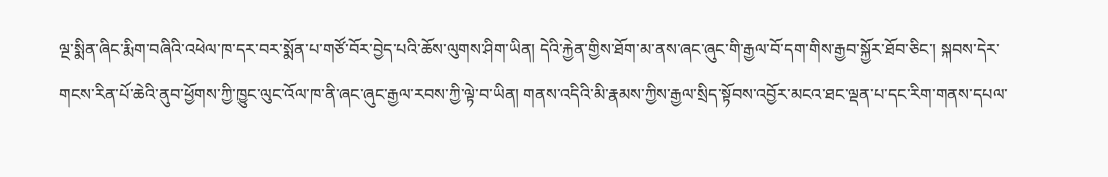ལྔ་སྨིན་ཞིང་རྨིག་བཞིའི་འཕེལ་ཁ་དར་བར་སྨོན་པ་གཙོ་བོར་བྱེད་པའི་ཆོས་ལུགས་ཤིག་ཡིན། དེའི་རྐྱེན་གྱིས་ཐོག་མ་ནས་ཞང་ཞུང་གི་རྒྱལ་བོ་དག་གིས་རྒྱབ་སྐྱོར་ཐོབ་ཅིང་། སྐབས་དེར་གངས་རིན་པོ་ཆེའི་ནུབ་ཕྱོགས་ཀྱི་ཁྱུང་ལུང་འོལ་ཁ་ནི་ཞང་ཞུང་རྒྱལ་རབས་ཀྱི་ལྟེ་བ་ཡིན། གནས་འདིའི་མི་རྣམས་ཀྱིས་རྒྱལ་སྲིད་སྟོབས་འབྱོར་མངའ་ཐང་ལྡན་པ་དང་རིག་གནས་དཔལ་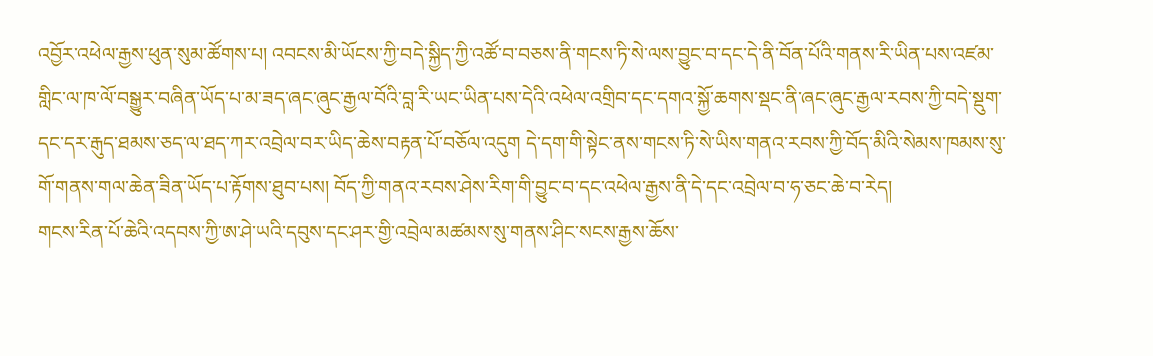འབྱོར་འཕེལ་རྒྱས་ཕུན་སུམ་ཚོགས་པ། འབངས་མི་ཡོངས་ཀྱི་བདེ་སྐྱིད་ཀྱི་འཚོ་བ་བཅས་ནི་གངས་ཏི་སེ་ལས་བྱུང་བ་དང་དེ་ནི་བོན་པོའི་གནས་རི་ཡིན་པས་འཛམ་གླིང་ལ་ཁ་ལོ་བསྒྱུར་བཞིན་ཡོད་པ་མ་ཟད་ཞང་ཞུང་རྒྱལ་བོའི་བླ་རི་ཡང་ཡིན་པས་དེའི་འཕེལ་འགྲིབ་དང་དགའ་སྐྱོ་ཆགས་སྡང་ནི་ཞང་ཞུང་རྒྱལ་རབས་ཀྱི་བདེ་སྡུག་དང་དར་རྒུད་ཐམས་ཅད་ལ་ཐད་ཀར་འབྲེལ་བར་ཡིད་ཆེས་བརྟན་པོ་བཅོལ་འདུག དེ་དག་གི་སྟེང་ནས་གངས་ཏི་སེ་ཡིས་གནའ་རབས་ཀྱི་བོད་མིའི་སེམས་ཁམས་སུ་གོ་གནས་གལ་ཆེན་ཟིན་ཡོད་པ་རྟོགས་ཐུབ་པས། བོད་ཀྱི་གནའ་རབས་ཤེས་རིག་གི་བྱུང་བ་དང་འཕེལ་རྒྱས་ནི་དེ་དང་འབྲེལ་བ་ཧ་ཅང་ཆེ་བ་རེད།
གངས་རིན་པོ་ཆེའི་འདབས་ཀྱི་ཨ་ཤེ་ཡའི་དབུས་དང་ཤར་གྱི་འབྲེལ་མཚམས་སུ་གནས་ཤིང་སངས་རྒྱས་ཆོས་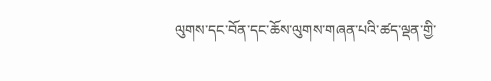ལུགས་དང་བོན་དང་ཆོས་ལུགས་གཞན་པའི་ཚད་ལྡན་གྱི་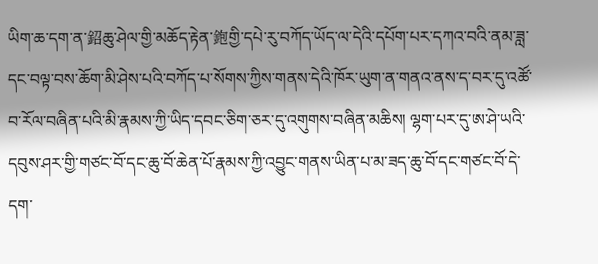ཡིག་ཆ་དག་ན་鉊ཆུ་ཤེལ་གྱི་མཆོད་རྟེན་鉋གྱི་དཔེ་རུ་བཀོད་ཡོད་ལ་དེའི་དཔོག་པར་དཀའ་བའི་ནམ་ཟླ་དང་བལྟ་བས་ཆོག་མི་ཤེས་པའི་བཀོད་པ་སོགས་ཀྱིས་གནས་དེའི་ཁོར་ཡུག་ན་གནའ་ནས་ད་བར་དུ་འཚོ་བ་རོལ་བཞིན་པའི་མི་རྣམས་ཀྱི་ཡིད་དབང་ཅིག་ཅར་དུ་འགུགས་བཞིན་མཆིས། ལྷག་པར་དུ་ཨ་ཤེ་ཡའི་དབུས་ཤར་གྱི་གཙང་བོ་དང་ཆུ་བོ་ཆེན་པོ་རྣམས་ཀྱི་འབྱུང་གནས་ཡིན་པ་མ་ཟད་ཆུ་བོ་དང་གཙང་བོ་དེ་དག་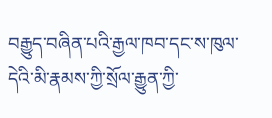བརྒྱུད་བཞིན་པའི་རྒྱལ་ཁབ་དང་ས་ཁུལ་དེའི་མི་རྣམས་ཀྱི་སྲོལ་རྒྱུན་ཀྱི་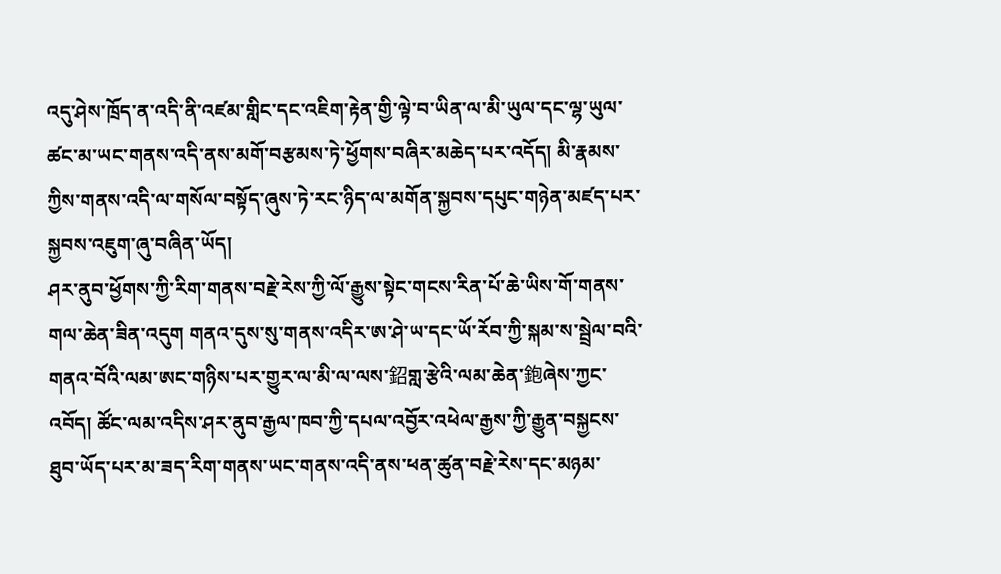འདུ་ཤེས་ཁྲོད་ན་འདི་ནི་འཛམ་གླིང་དང་འཇིག་རྟེན་གྱི་ལྟེ་བ་ཡིན་ལ་མི་ཡུལ་དང་ལྷ་ཡུལ་ཚང་མ་ཡང་གནས་འདི་ནས་མགོ་བརྩམས་ཏེ་ཕྱོགས་བཞིར་མཆེད་པར་འདོད། མི་རྣམས་ཀྱིས་གནས་འདི་ལ་གསོལ་བསྟོད་ཞུས་ཏེ་རང་ཉིད་ལ་མགོན་སྐྱབས་དཔུང་གཉེན་མཛད་པར་སྐྱབས་འཇུག་ཞུ་བཞིན་ཡོད།
ཤར་ནུབ་ཕྱོགས་ཀྱི་རིག་གནས་བརྗེ་རེས་ཀྱི་ལོ་རྒྱུས་སྟེང་གངས་རིན་པོ་ཆེ་ཡིས་གོ་གནས་གལ་ཆེན་ཟིན་འདུག གནའ་དུས་སུ་གནས་འདིར་ཨ་ཤེ་ཡ་དང་ཡོ་རོབ་ཀྱི་སྐམ་ས་སྦྲེལ་བའི་གནའ་བོའི་ལམ་ཨང་གཉིས་པར་གྱུར་ལ་མི་ལ་ལས་鉊གླ་རྩེའི་ལམ་ཆེན་鉋ཞེས་ཀྱང་འབོད། ཚོང་ལམ་འདིས་ཤར་ནུབ་རྒྱལ་ཁབ་ཀྱི་དཔལ་འབྱོར་འཕེལ་རྒྱས་ཀྱི་རྒྱུན་བསྐྱངས་ཐུབ་ཡོད་པར་མ་ཟད་རིག་གནས་ཡང་གནས་འདི་ནས་ཕན་ཚུན་བརྗེ་རེས་དང་མཉམ་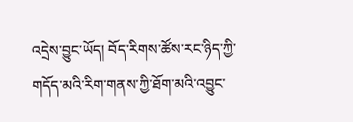འདྲེས་བྱུང་ཡོད། བོད་རིགས་ཚོས་རང་ཉིད་ཀྱི་གདོད་མའི་རིག་གནས་ཀྱི་ཐོག་མའི་འབྱུང་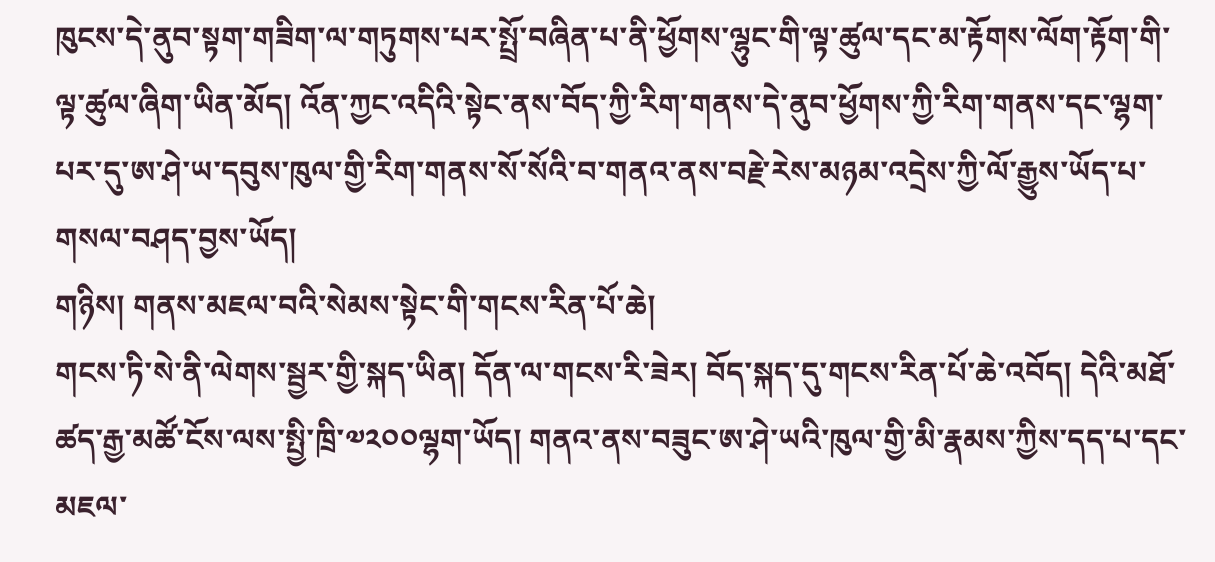ཁུངས་དེ་ནུབ་སྟག་གཟིག་ལ་གཏུགས་པར་སྤྲོ་བཞིན་པ་ནི་ཕྱོགས་ལྷུང་གི་ལྟ་ཚུལ་དང་མ་རྟོགས་ལོག་རྟོག་གི་ལྟ་ཚུལ་ཞིག་ཡིན་མོད། འོན་ཀྱང་འདིའི་སྟེང་ནས་བོད་ཀྱི་རིག་གནས་དེ་ནུབ་ཕྱོགས་ཀྱི་རིག་གནས་དང་ལྷག་པར་དུ་ཨ་ཤེ་ཡ་དབུས་ཁུལ་གྱི་རིག་གནས་སོ་སོའི་བ་གནའ་ནས་བརྗེ་རེས་མཉམ་འདྲེས་ཀྱི་ལོ་རྒྱུས་ཡོད་པ་གསལ་བཤད་བྱས་ཡོད།
གཉིས། གནས་མཇལ་བའི་སེམས་སྟེང་གི་གངས་རིན་པོ་ཆེ།
གངས་ཏི་སེ་ནི་ལེགས་སྦྱར་གྱི་སྐད་ཡིན། དོན་ལ་གངས་རི་ཟེར། བོད་སྐད་དུ་གངས་རིན་པོ་ཆེ་འབོད། དེའི་མཐོ་ཚད་རྒྱ་མཚོ་ངོས་ལས་སྤྱི་ཁྲི་༧༢༠༠ལྷག་ཡོད། གནའ་ནས་བཟུང་ཨ་ཤེ་ཡའི་ཁུལ་གྱི་མི་རྣམས་ཀྱིས་དད་པ་དང་མཇལ་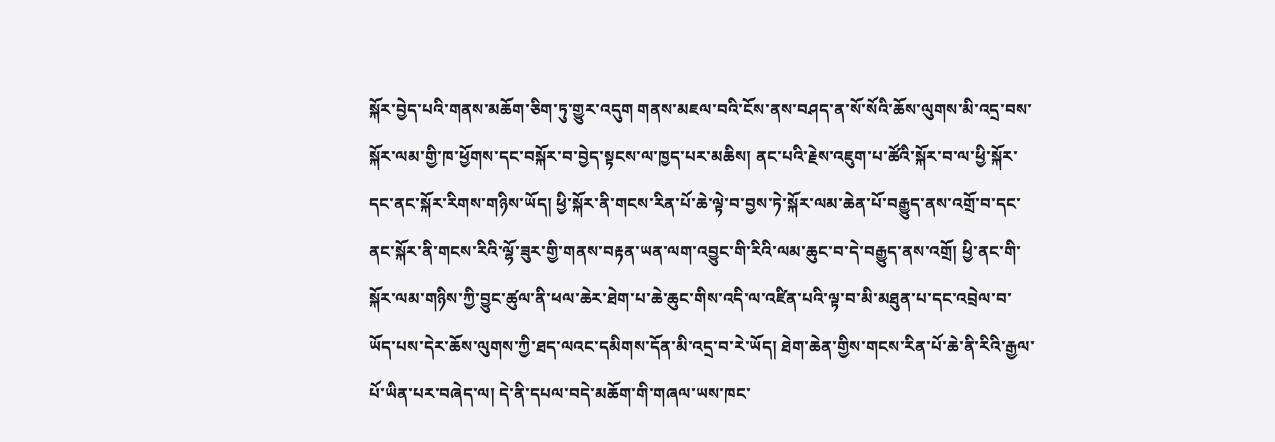སྐོར་བྱེད་པའི་གནས་མཆོག་ཅིག་ཏུ་གྱུར་འདུག གནས་མཇལ་བའི་ངོས་ནས་བཤད་ན་སོ་སོའི་ཆོས་ལུགས་མི་འདྲ་བས་སྐོར་ལམ་གྱི་ཁ་ཕྱོགས་དང་བསྐོར་བ་བྱེད་སྟངས་ལ་ཁྱད་པར་མཆིས། ནང་པའི་རྗེས་འཇུག་པ་ཚོའི་སྐོར་བ་ལ་ཕྱི་སྐོར་དང་ནང་སྐོར་རིགས་གཉིས་ཡོད། ཕྱི་སྐོར་ནི་གངས་རིན་པོ་ཆེ་ལྟེ་བ་བྱས་ཏེ་སྐོར་ལམ་ཆེན་པོ་བརྒྱུད་ནས་འགྲོ་བ་དང་ནང་སྐོར་ནི་གངས་རིའི་ལྷོ་ཟུར་གྱི་གནས་བརྟན་ཡན་ལག་འབྱུང་གི་རིའི་ལམ་ཆུང་བ་དེ་བརྒྱུད་ནས་འགྲོ། ཕྱི་ནང་གི་སྐོར་ལམ་གཉིས་ཀྱི་བྱུང་ཚུལ་ནི་ཕལ་ཆེར་ཐེག་པ་ཆེ་ཆུང་གིས་འདི་ལ་འཛིན་པའི་ལྟ་བ་མི་མཐུན་པ་དང་འབྲེལ་བ་ཡོད་པས་དེར་ཆོས་ལུགས་ཀྱི་ཐད་ལའང་དམིགས་དོན་མི་འདྲ་བ་རེ་ཡོད། ཐེག་ཆེན་གྱིས་གངས་རིན་པོ་ཆེ་ནི་རིའི་རྒྱལ་པོ་ཡིན་པར་བཞེད་ལ། དེ་ནི་དཔལ་བདེ་མཆོག་གི་གཞལ་ཡས་ཁང་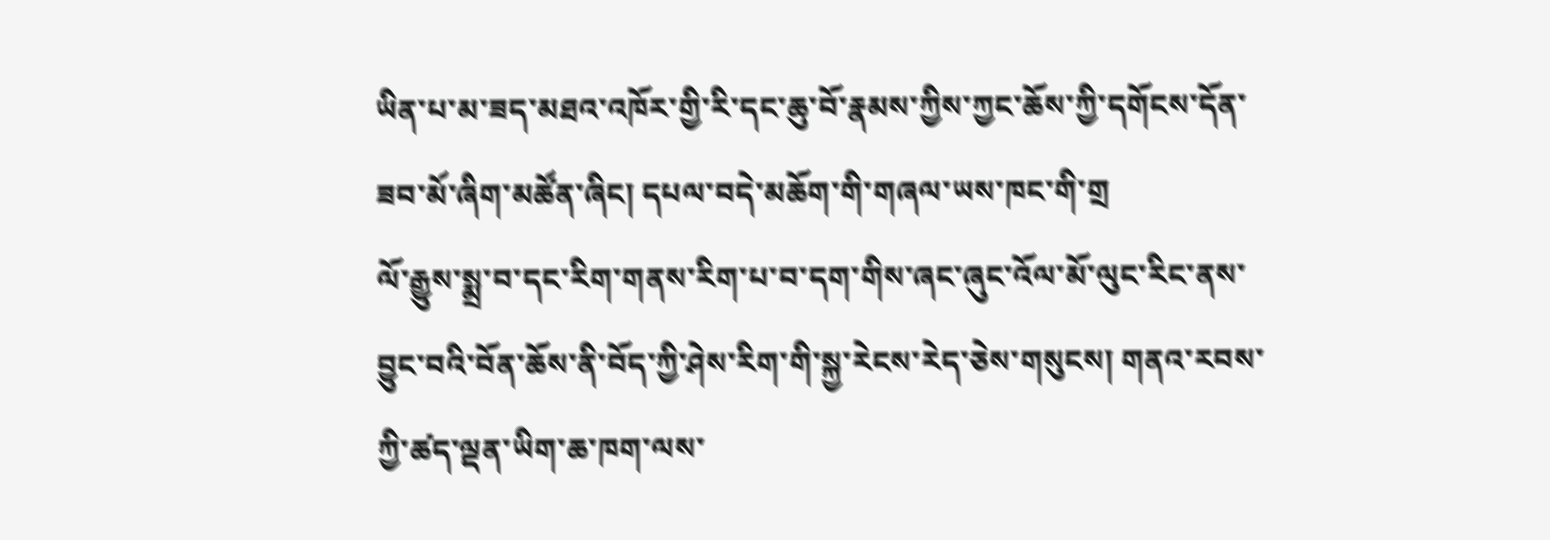ཡིན་པ་མ་ཟད་མཐའ་འཁོར་གྱི་རི་དང་ཆུ་བོ་རྣམས་ཀྱིས་ཀྱང་ཆོས་ཀྱི་དགོངས་དོན་ཟབ་མོ་ཞིག་མཚོན་ཞིང། དཔལ་བདེ་མཆོག་གི་གཞལ་ཡས་ཁང་གི་གྲ
ལོ་རྒྱུས་སྨྲ་བ་དང་རིག་གནས་རིག་པ་བ་དག་གིས་ཞང་ཞུང་འོལ་མོ་ལུང་རིང་ནས་བྱུང་བའི་བོན་ཆོས་ནི་བོད་ཀྱི་ཤེས་རིག་གི་སྐྱ་རེངས་རེད་ཅེས་གསུངས། གནའ་རབས་ཀྱི་ཚད་ལྡན་ཡིག་ཆ་ཁག་ལས་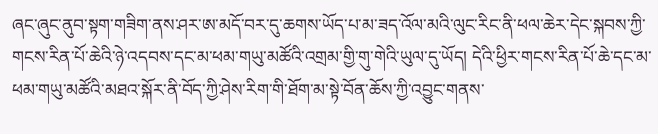ཞང་ཞུང་ནུབ་སྟག་གཟིག་ནས་ཤར་ཨ་མདོ་བར་དུ་ཆགས་ཡོད་པ་མ་ཟད་འོལ་མའི་ལུང་རིང་ནི་ཕལ་ཆེར་དེང་སྐབས་ཀྱི་གངས་རིན་པོ་ཆེའི་ཉེ་འདབས་དང་མ་ཕམ་གཡུ་མཚོའི་འགྲམ་གྱི་གུ་གེའི་ཡུལ་དུ་ཡོད། དེའི་ཕྱིར་གངས་རིན་པོ་ཆེ་དང་མ་ཕམ་གཡུ་མཚོའི་མཐའ་སྐོར་ནི་བོད་ཀྱི་ཤེས་རིག་གི་ཐོག་མ་སྟེ་བོན་ཆོས་ཀྱི་འབྱུང་གནས་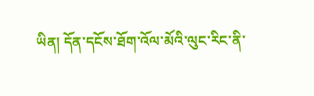ཡིན། དོན་དངོས་ཐོག་འོལ་མོའི་ལུང་རིང་ནི་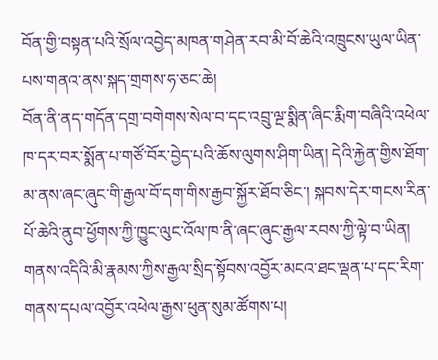བོན་གྱི་བསྟན་པའི་སྲོལ་འབྱེད་མཁན་གཤེན་རབ་མི་བོ་ཆེའི་འཁྲུངས་ཡུལ་ཡིན་པས་གནའ་ནས་སྐད་གྲགས་ཧ་ཅང་ཆེ།
བོན་ནི་ནད་གདོན་དགྲ་བགེགས་སེལ་བ་དང་འབྲུ་ལྔ་སྨིན་ཞིང་རྨིག་བཞིའི་འཕེལ་ཁ་དར་བར་སྨོན་པ་གཙོ་བོར་བྱེད་པའི་ཆོས་ལུགས་ཤིག་ཡིན། དེའི་རྐྱེན་གྱིས་ཐོག་མ་ནས་ཞང་ཞུང་གི་རྒྱལ་བོ་དག་གིས་རྒྱབ་སྐྱོར་ཐོབ་ཅིང་། སྐབས་དེར་གངས་རིན་པོ་ཆེའི་ནུབ་ཕྱོགས་ཀྱི་ཁྱུང་ལུང་འོལ་ཁ་ནི་ཞང་ཞུང་རྒྱལ་རབས་ཀྱི་ལྟེ་བ་ཡིན། གནས་འདིའི་མི་རྣམས་ཀྱིས་རྒྱལ་སྲིད་སྟོབས་འབྱོར་མངའ་ཐང་ལྡན་པ་དང་རིག་གནས་དཔལ་འབྱོར་འཕེལ་རྒྱས་ཕུན་སུམ་ཚོགས་པ།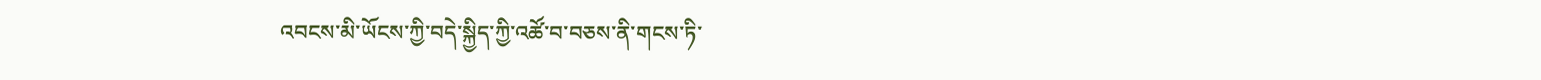འབངས་མི་ཡོངས་ཀྱི་བདེ་སྐྱིད་ཀྱི་འཚོ་བ་བཅས་ནི་གངས་ཏི་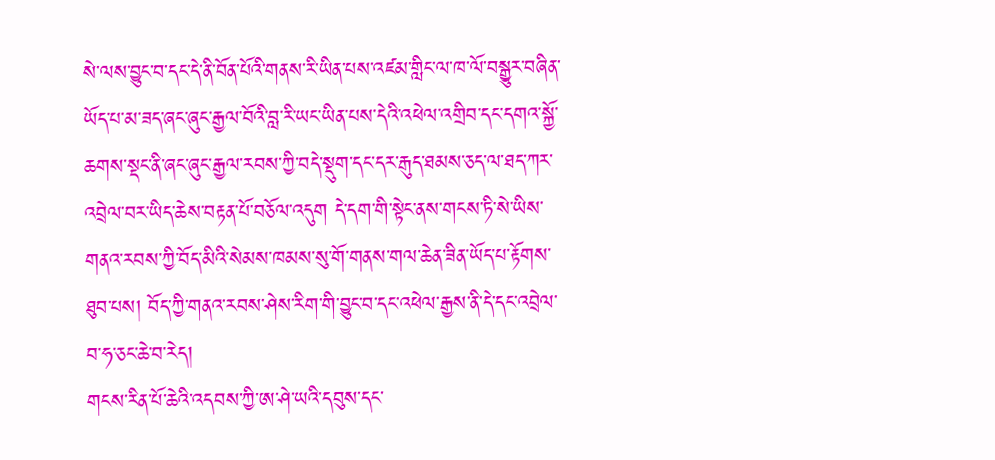སེ་ལས་བྱུང་བ་དང་དེ་ནི་བོན་པོའི་གནས་རི་ཡིན་པས་འཛམ་གླིང་ལ་ཁ་ལོ་བསྒྱུར་བཞིན་ཡོད་པ་མ་ཟད་ཞང་ཞུང་རྒྱལ་བོའི་བླ་རི་ཡང་ཡིན་པས་དེའི་འཕེལ་འགྲིབ་དང་དགའ་སྐྱོ་ཆགས་སྡང་ནི་ཞང་ཞུང་རྒྱལ་རབས་ཀྱི་བདེ་སྡུག་དང་དར་རྒུད་ཐམས་ཅད་ལ་ཐད་ཀར་འབྲེལ་བར་ཡིད་ཆེས་བརྟན་པོ་བཅོལ་འདུག དེ་དག་གི་སྟེང་ནས་གངས་ཏི་སེ་ཡིས་གནའ་རབས་ཀྱི་བོད་མིའི་སེམས་ཁམས་སུ་གོ་གནས་གལ་ཆེན་ཟིན་ཡོད་པ་རྟོགས་ཐུབ་པས། བོད་ཀྱི་གནའ་རབས་ཤེས་རིག་གི་བྱུང་བ་དང་འཕེལ་རྒྱས་ནི་དེ་དང་འབྲེལ་བ་ཧ་ཅང་ཆེ་བ་རེད།
གངས་རིན་པོ་ཆེའི་འདབས་ཀྱི་ཨ་ཤེ་ཡའི་དབུས་དང་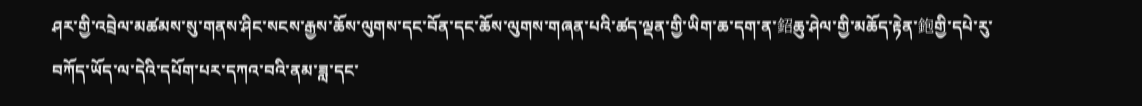ཤར་གྱི་འབྲེལ་མཚམས་སུ་གནས་ཤིང་སངས་རྒྱས་ཆོས་ལུགས་དང་བོན་དང་ཆོས་ལུགས་གཞན་པའི་ཚད་ལྡན་གྱི་ཡིག་ཆ་དག་ན་鉊ཆུ་ཤེལ་གྱི་མཆོད་རྟེན་鉋གྱི་དཔེ་རུ་བཀོད་ཡོད་ལ་དེའི་དཔོག་པར་དཀའ་བའི་ནམ་ཟླ་དང་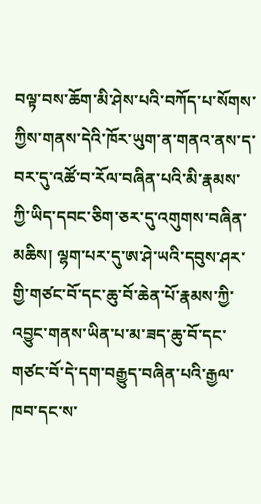བལྟ་བས་ཆོག་མི་ཤེས་པའི་བཀོད་པ་སོགས་ཀྱིས་གནས་དེའི་ཁོར་ཡུག་ན་གནའ་ནས་ད་བར་དུ་འཚོ་བ་རོལ་བཞིན་པའི་མི་རྣམས་ཀྱི་ཡིད་དབང་ཅིག་ཅར་དུ་འགུགས་བཞིན་མཆིས། ལྷག་པར་དུ་ཨ་ཤེ་ཡའི་དབུས་ཤར་གྱི་གཙང་བོ་དང་ཆུ་བོ་ཆེན་པོ་རྣམས་ཀྱི་འབྱུང་གནས་ཡིན་པ་མ་ཟད་ཆུ་བོ་དང་གཙང་བོ་དེ་དག་བརྒྱུད་བཞིན་པའི་རྒྱལ་ཁབ་དང་ས་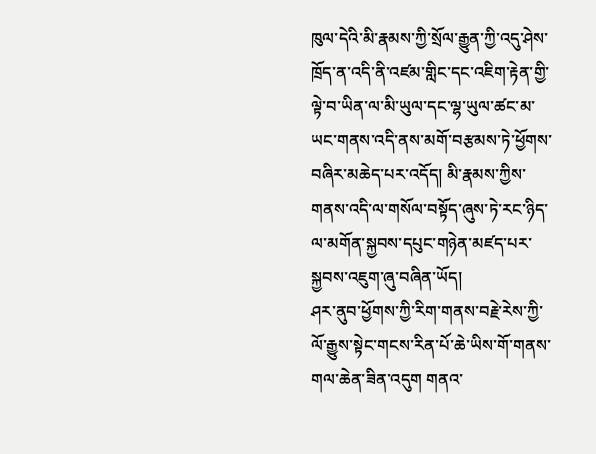ཁུལ་དེའི་མི་རྣམས་ཀྱི་སྲོལ་རྒྱུན་ཀྱི་འདུ་ཤེས་ཁྲོད་ན་འདི་ནི་འཛམ་གླིང་དང་འཇིག་རྟེན་གྱི་ལྟེ་བ་ཡིན་ལ་མི་ཡུལ་དང་ལྷ་ཡུལ་ཚང་མ་ཡང་གནས་འདི་ནས་མགོ་བརྩམས་ཏེ་ཕྱོགས་བཞིར་མཆེད་པར་འདོད། མི་རྣམས་ཀྱིས་གནས་འདི་ལ་གསོལ་བསྟོད་ཞུས་ཏེ་རང་ཉིད་ལ་མགོན་སྐྱབས་དཔུང་གཉེན་མཛད་པར་སྐྱབས་འཇུག་ཞུ་བཞིན་ཡོད།
ཤར་ནུབ་ཕྱོགས་ཀྱི་རིག་གནས་བརྗེ་རེས་ཀྱི་ལོ་རྒྱུས་སྟེང་གངས་རིན་པོ་ཆེ་ཡིས་གོ་གནས་གལ་ཆེན་ཟིན་འདུག གནའ་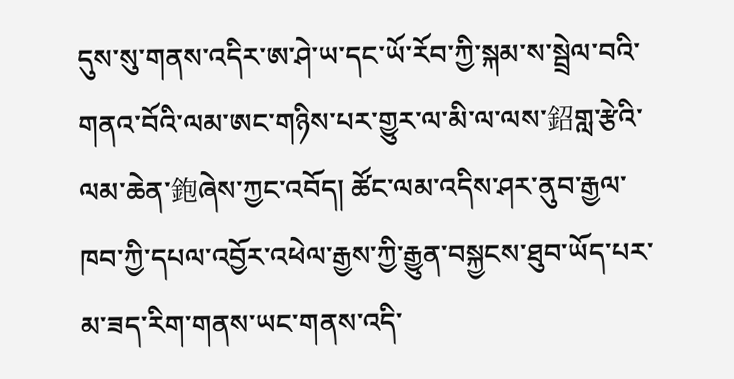དུས་སུ་གནས་འདིར་ཨ་ཤེ་ཡ་དང་ཡོ་རོབ་ཀྱི་སྐམ་ས་སྦྲེལ་བའི་གནའ་བོའི་ལམ་ཨང་གཉིས་པར་གྱུར་ལ་མི་ལ་ལས་鉊གླ་རྩེའི་ལམ་ཆེན་鉋ཞེས་ཀྱང་འབོད། ཚོང་ལམ་འདིས་ཤར་ནུབ་རྒྱལ་ཁབ་ཀྱི་དཔལ་འབྱོར་འཕེལ་རྒྱས་ཀྱི་རྒྱུན་བསྐྱངས་ཐུབ་ཡོད་པར་མ་ཟད་རིག་གནས་ཡང་གནས་འདི་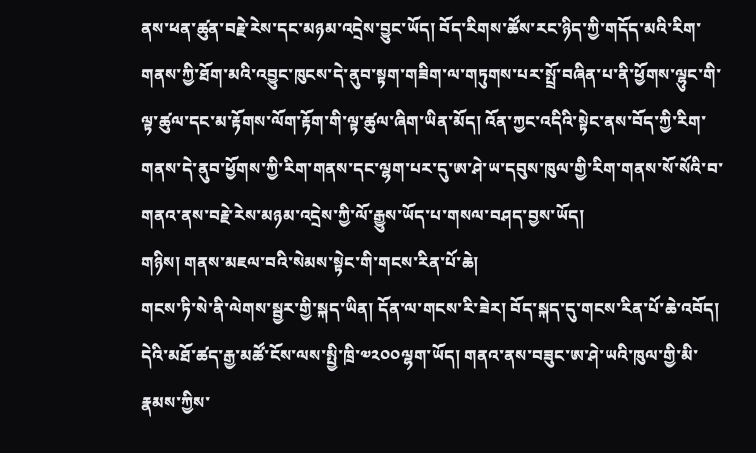ནས་ཕན་ཚུན་བརྗེ་རེས་དང་མཉམ་འདྲེས་བྱུང་ཡོད། བོད་རིགས་ཚོས་རང་ཉིད་ཀྱི་གདོད་མའི་རིག་གནས་ཀྱི་ཐོག་མའི་འབྱུང་ཁུངས་དེ་ནུབ་སྟག་གཟིག་ལ་གཏུགས་པར་སྤྲོ་བཞིན་པ་ནི་ཕྱོགས་ལྷུང་གི་ལྟ་ཚུལ་དང་མ་རྟོགས་ལོག་རྟོག་གི་ལྟ་ཚུལ་ཞིག་ཡིན་མོད། འོན་ཀྱང་འདིའི་སྟེང་ནས་བོད་ཀྱི་རིག་གནས་དེ་ནུབ་ཕྱོགས་ཀྱི་རིག་གནས་དང་ལྷག་པར་དུ་ཨ་ཤེ་ཡ་དབུས་ཁུལ་གྱི་རིག་གནས་སོ་སོའི་བ་གནའ་ནས་བརྗེ་རེས་མཉམ་འདྲེས་ཀྱི་ལོ་རྒྱུས་ཡོད་པ་གསལ་བཤད་བྱས་ཡོད།
གཉིས། གནས་མཇལ་བའི་སེམས་སྟེང་གི་གངས་རིན་པོ་ཆེ།
གངས་ཏི་སེ་ནི་ལེགས་སྦྱར་གྱི་སྐད་ཡིན། དོན་ལ་གངས་རི་ཟེར། བོད་སྐད་དུ་གངས་རིན་པོ་ཆེ་འབོད། དེའི་མཐོ་ཚད་རྒྱ་མཚོ་ངོས་ལས་སྤྱི་ཁྲི་༧༢༠༠ལྷག་ཡོད། གནའ་ནས་བཟུང་ཨ་ཤེ་ཡའི་ཁུལ་གྱི་མི་རྣམས་ཀྱིས་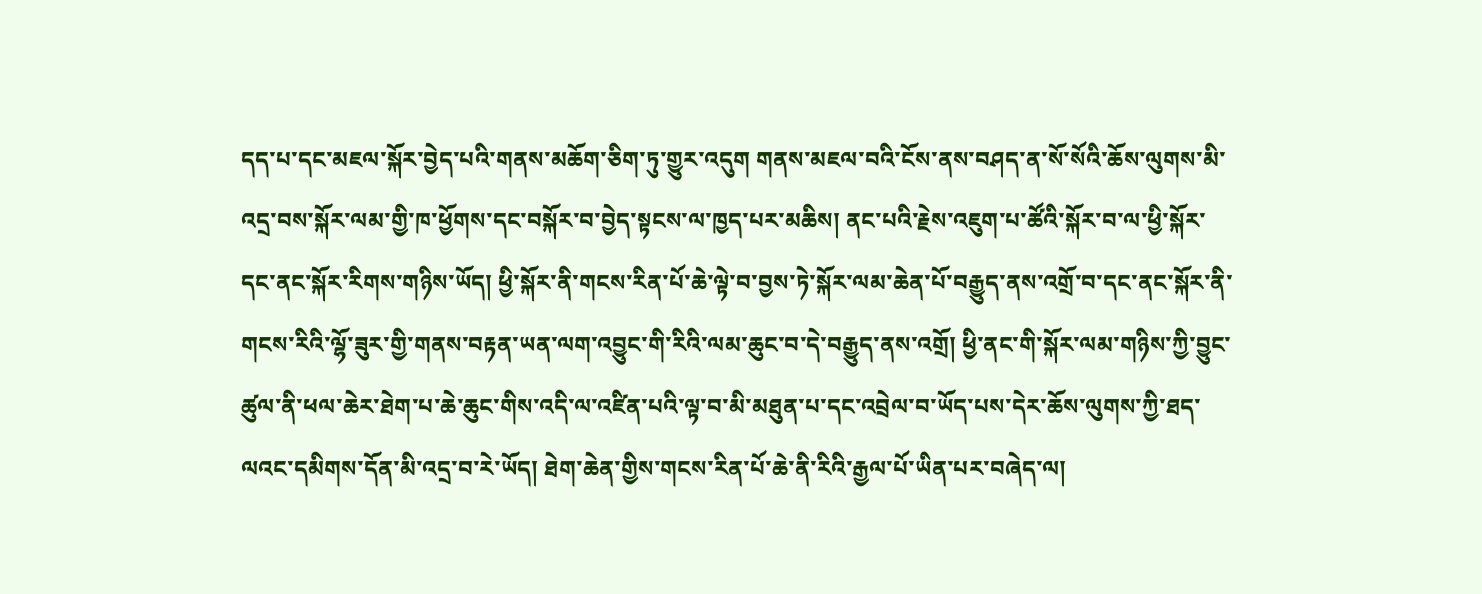དད་པ་དང་མཇལ་སྐོར་བྱེད་པའི་གནས་མཆོག་ཅིག་ཏུ་གྱུར་འདུག གནས་མཇལ་བའི་ངོས་ནས་བཤད་ན་སོ་སོའི་ཆོས་ལུགས་མི་འདྲ་བས་སྐོར་ལམ་གྱི་ཁ་ཕྱོགས་དང་བསྐོར་བ་བྱེད་སྟངས་ལ་ཁྱད་པར་མཆིས། ནང་པའི་རྗེས་འཇུག་པ་ཚོའི་སྐོར་བ་ལ་ཕྱི་སྐོར་དང་ནང་སྐོར་རིགས་གཉིས་ཡོད། ཕྱི་སྐོར་ནི་གངས་རིན་པོ་ཆེ་ལྟེ་བ་བྱས་ཏེ་སྐོར་ལམ་ཆེན་པོ་བརྒྱུད་ནས་འགྲོ་བ་དང་ནང་སྐོར་ནི་གངས་རིའི་ལྷོ་ཟུར་གྱི་གནས་བརྟན་ཡན་ལག་འབྱུང་གི་རིའི་ལམ་ཆུང་བ་དེ་བརྒྱུད་ནས་འགྲོ། ཕྱི་ནང་གི་སྐོར་ལམ་གཉིས་ཀྱི་བྱུང་ཚུལ་ནི་ཕལ་ཆེར་ཐེག་པ་ཆེ་ཆུང་གིས་འདི་ལ་འཛིན་པའི་ལྟ་བ་མི་མཐུན་པ་དང་འབྲེལ་བ་ཡོད་པས་དེར་ཆོས་ལུགས་ཀྱི་ཐད་ལའང་དམིགས་དོན་མི་འདྲ་བ་རེ་ཡོད། ཐེག་ཆེན་གྱིས་གངས་རིན་པོ་ཆེ་ནི་རིའི་རྒྱལ་པོ་ཡིན་པར་བཞེད་ལ།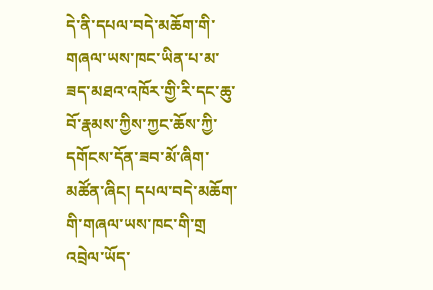དེ་ནི་དཔལ་བདེ་མཆོག་གི་གཞལ་ཡས་ཁང་ཡིན་པ་མ་ཟད་མཐའ་འཁོར་གྱི་རི་དང་ཆུ་བོ་རྣམས་ཀྱིས་ཀྱང་ཆོས་ཀྱི་དགོངས་དོན་ཟབ་མོ་ཞིག་མཚོན་ཞིང། དཔལ་བདེ་མཆོག་གི་གཞལ་ཡས་ཁང་གི་གྲ
འབྲེལ་ཡོད་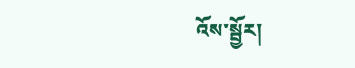འོས་སྦྱོར།